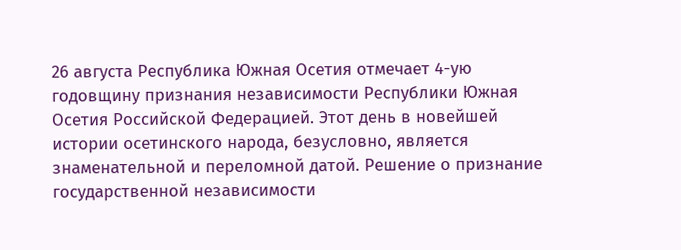26 августа Республика Южная Осетия отмечает 4-ую годовщину признания независимости Республики Южная Осетия Российской Федерацией. Этот день в новейшей истории осетинского народа, безусловно, является знаменательной и переломной датой. Решение о признание государственной независимости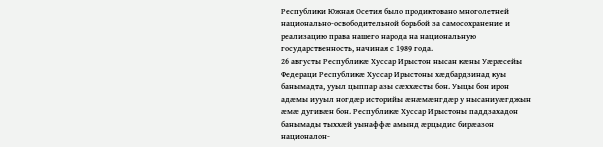Республики Южная Осетия было продиктовано многолетней национально-освободительной борьбой за самосохранение и реализацию права нашего народа на национальную государственность, начиная с 1989 года.
26 августы Республикӕ Хуссар Ирыстон нысан кӕны Уӕрӕсейы Федераци Республикӕ Хуссар Ирыстоны хӕдбардзинад куы банымадта, ууыл цыппар азы сӕххӕсты бон. Уыцы бон ирон адӕмы иууыл ногдӕр историйы ӕнӕмӕнгдӕр у нысаниуӕгджын ӕмӕ дугивæн бон. Республикӕ Хуссар Ирыстоны паддзахадон банымады тыххӕй уынаффӕ амынд ӕрцыдис бирӕазон националон-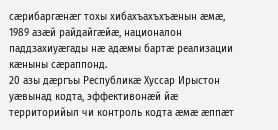сӕрибаргӕнӕг тохы хибахъахъхъӕнын ӕмӕ, 1989 азӕй райдайгӕйӕ, националон паддзахиуӕгады нӕ адӕмы бартӕ реализации кӕныны сӕраппонд.
20 азы дӕргъы Республикӕ Хуссар Ирыстон уӕвынад кодта, эффективонӕй йӕ территорийыл чи контроль кодта ӕмӕ ӕппӕт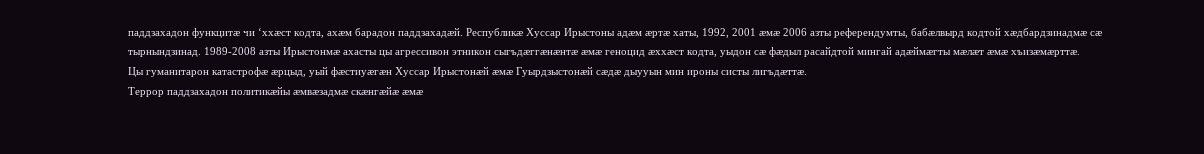паддзахадон функцитӕ чи ‘ххӕст кодта, ахӕм барадон паддзахадӕй. Республикӕ Хуссар Ирыстоны адӕм ӕртӕ хаты, 1992, 2001 ӕмӕ 2006 азты референдумты, бабӕлвырд кодтой хӕдбардзинадмӕ сӕ тырнындзинад. 1989-2008 азты Ирыстонмӕ ахасты цы агрессивон этникон сыгъдæггæнæнтæ ӕмӕ геноцид ӕххӕст кодта, уыдон сӕ фӕдыл расайдтой мингай адӕймӕгты мӕлӕт ӕмӕ хъизӕмӕрттӕ.
Цы гуманитарон катастрофæ ӕрцыд, уый фӕстиуӕгӕн Хуссар Ирыстонӕй ӕмӕ Гуырдзыстонӕй сӕдӕ дыууын мин ироны систы лигъдӕттӕ.
Террор паддзахадон политикӕйы æмвæзадмæ скӕнгӕйӕ ӕмӕ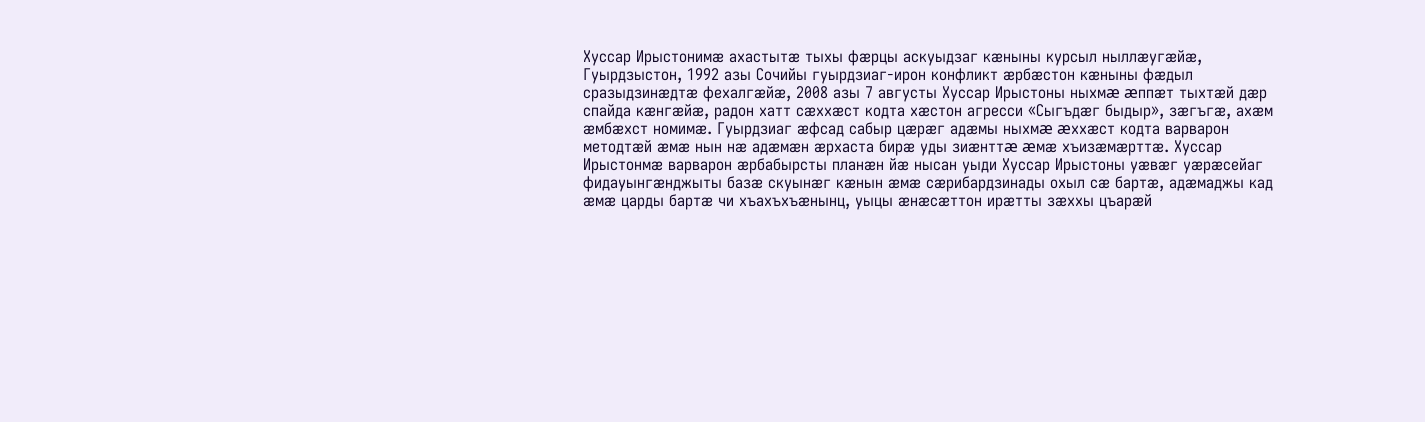Хуссар Ирыстонимӕ ахастытӕ тыхы фӕрцы аскуыдзаг кӕныны курсыл ныллӕугӕйӕ, Гуырдзыстон, 1992 азы Сочийы гуырдзиаг-ирон конфликт ӕрбӕстон кӕныны фӕдыл сразыдзинӕдтӕ фехалгӕйӕ, 2008 азы 7 августы Хуссар Ирыстоны ныхмæ æппæт тыхтæй дæр спайда кæнгæйæ, радон хатт сæххæст кодта хæстон агресси «Сыгъдæг быдыр», зæгъгæ, ахæм æмбæхст номимæ. Гуырдзиаг æфсад сабыр цæрæг адæмы ныхмæ æххæст кодта варварон методтæй æмæ нын нæ адæмæн æрхаста бирæ уды зиæнттæ æмæ хъизæмæрттæ. Хуссар Ирыстонмæ варварон æрбабырсты планæн йæ нысан уыди Хуссар Ирыстоны уæвæг уæрæсейаг фидауынгæнджыты базæ скуынæг кæнын æмæ сæрибардзинады охыл сæ бартæ, адæмаджы кад æмæ царды бартæ чи хъахъхъæнынц, уыцы æнæсæттон ирæтты зæххы цъарæй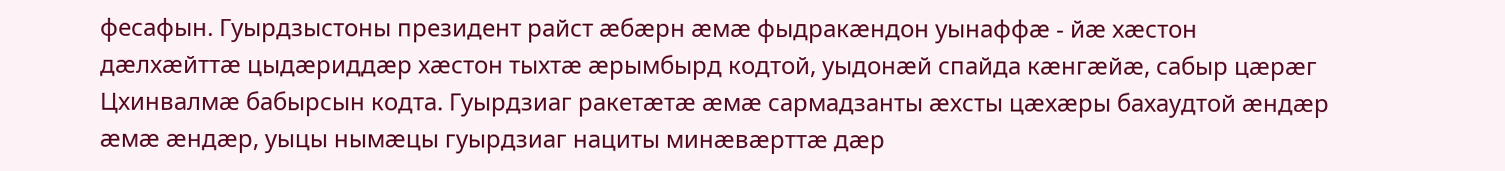фесафын. Гуырдзыстоны президент райст æбæрн æмæ фыдракæндон уынаффæ - йæ хæстон дæлхæйттæ цыдæриддæр хæстон тыхтæ æрымбырд кодтой, уыдонæй спайда кæнгæйæ, сабыр цæрæг Цхинвалмæ бабырсын кодта. Гуырдзиаг ракетæтæ æмæ сармадзанты æхсты цæхæры бахаудтой æндæр æмæ æндæр, уыцы нымæцы гуырдзиаг нациты минæвæрттæ дæр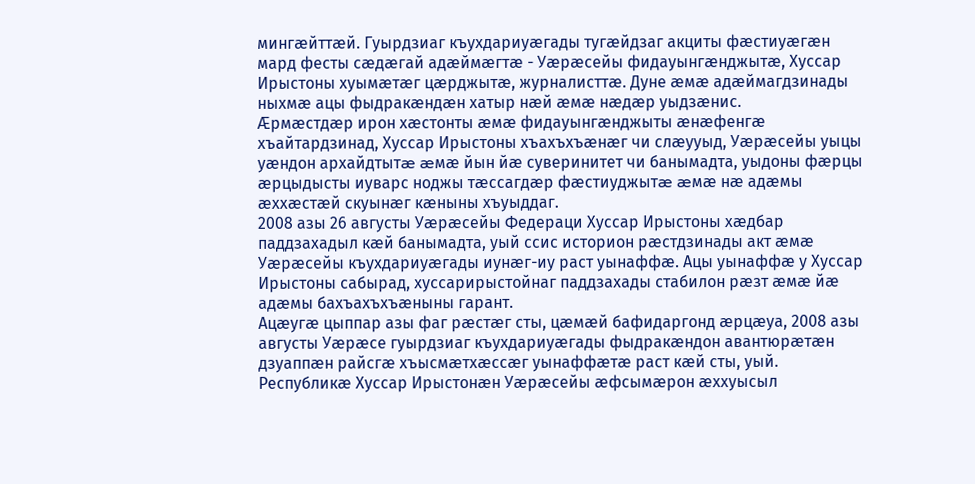мингæйттæй. Гуырдзиаг къухдариуæгады тугæйдзаг акциты фæстиуæгæн мард фесты сæдæгай адæймæгтæ - Уæрæсейы фидауынгæнджытæ, Хуссар Ирыстоны хуымæтæг цæрджытæ, журналисттæ. Дуне æмæ адæймагдзинады ныхмæ ацы фыдракæндæн хатыр нæй æмæ нæдæр уыдзæнис.
Æрмæстдæр ирон хæстонты æмæ фидауынгæнджыты æнæфенгæ хъайтардзинад, Хуссар Ирыстоны хъахъхъæнæг чи слæууыд, Уæрæсейы уыцы уæндон архайдтытæ æмæ йын йæ суверинитет чи банымадта, уыдоны фæрцы æрцыдысты иуварс ноджы тæссагдæр фæстиуджытæ æмæ нæ адæмы æххæстæй скуынæг кæныны хъуыддаг.
2008 азы 26 августы Уæрæсейы Федераци Хуссар Ирыстоны хæдбар паддзахадыл кæй банымадта, уый ссис историон рæстдзинады акт æмæ Уæрæсейы къухдариуæгады иунæг-иу раст уынаффæ. Ацы уынаффæ у Хуссар Ирыстоны сабырад, хуссарирыстойнаг паддзахады стабилон рæзт æмæ йæ адæмы бахъахъхъæныны гарант.
Ацæугæ цыппар азы фаг рæстæг сты, цæмæй бафидаргонд æрцæуа, 2008 азы августы Уæрæсе гуырдзиаг къухдариуæгады фыдракæндон авантюрæтæн дзуаппæн райсгæ хъысмæтхæссæг уынаффæтæ раст кæй сты, уый.
Республикæ Хуссар Ирыстонæн Уæрæсейы æфсымæрон æххуысыл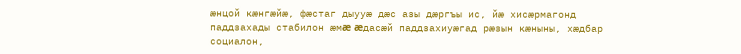æнцой кæнгæйæ, фæстаг дыууæ дæс азы дæргъы ис, йæ хисæрмагонд паддзахады стабилон æмæ æдасæй паддзахиуæгад рæзын кæныны, хæдбар социалон,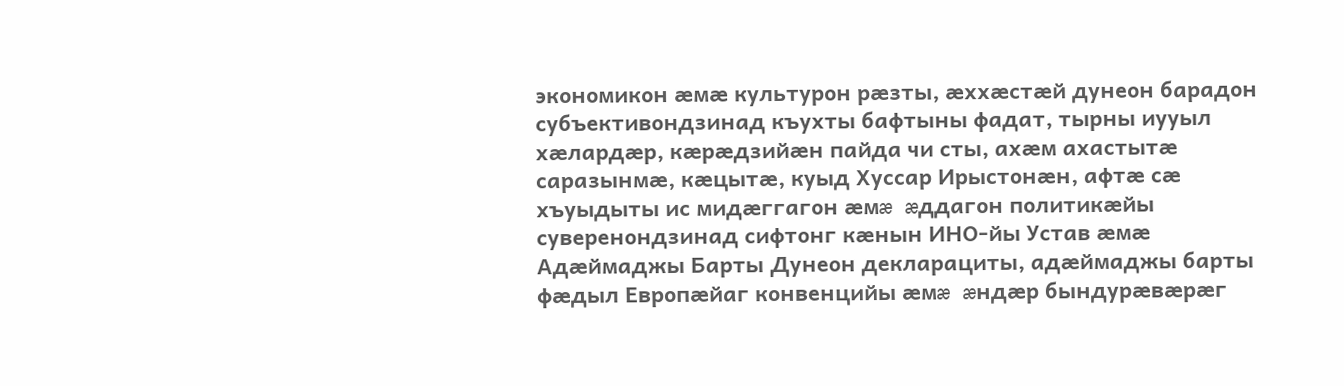экономикон æмæ культурон рæзты, æххæстæй дунеон барадон субъективондзинад къухты бафтыны фадат, тырны иууыл хæлардæр, кæрæдзийæн пайда чи сты, ахæм ахастытæ саразынмæ, кæцытæ, куыд Хуссар Ирыстонæн, афтæ сæ хъуыдыты ис мидæггагон æмæ æддагон политикæйы суверенондзинад сифтонг кæнын ИНО-йы Устав æмæ Адæймаджы Барты Дунеон декларациты, адæймаджы барты фæдыл Европæйаг конвенцийы æмæ æндæр бындурæвæрæг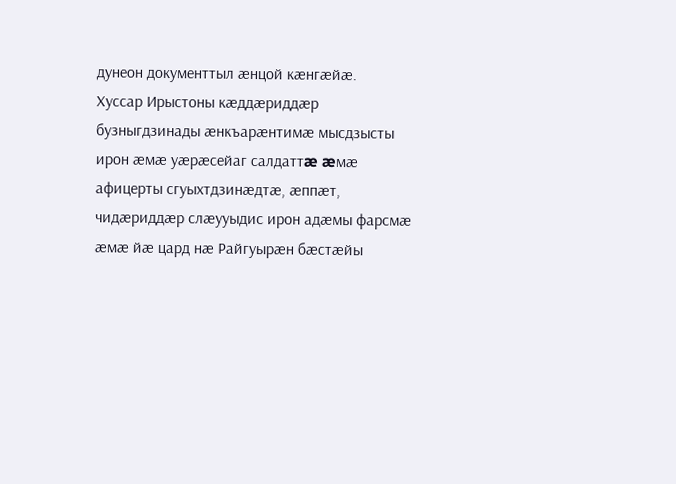дунеон документтыл æнцой кæнгæйæ.
Хуссар Ирыстоны кæддæриддæр бузныгдзинады æнкъарæнтимæ мысдзысты ирон æмæ уæрæсейаг салдаттæ æмæ афицерты сгуыхтдзинæдтæ, æппæт, чидæриддæр слæууыдис ирон адæмы фарсмæ æмæ йæ цард нæ Райгуырæн бæстæйы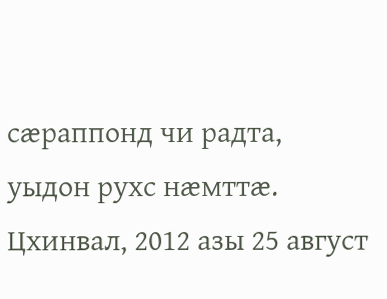сæраппонд чи радта, уыдон рухс нæмттæ.
Цхинвал, 2012 азы 25 август